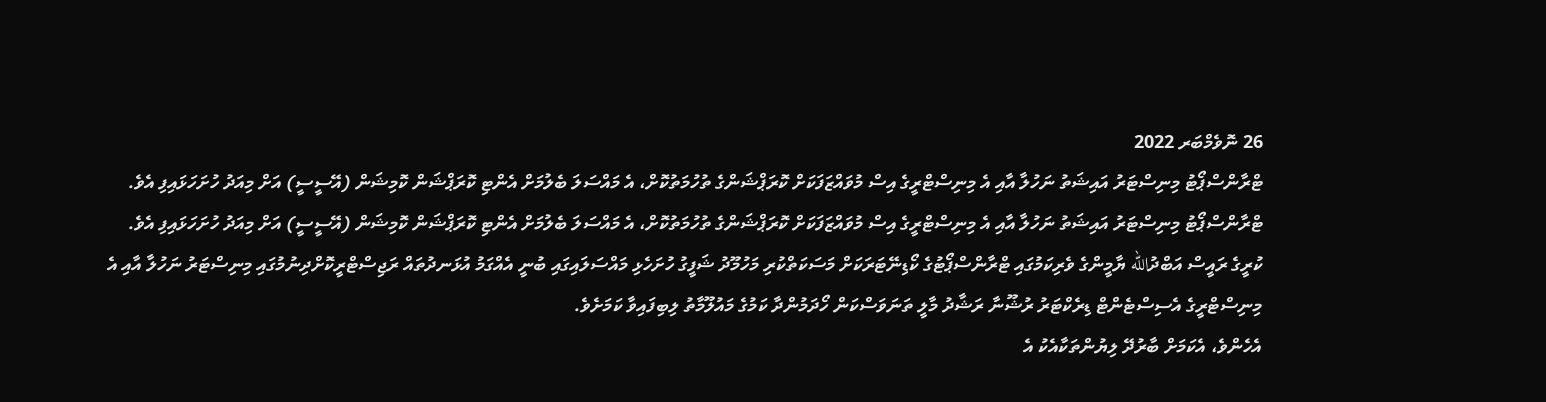26 ނޮވެމްބަރ 2022
ޓްރާންސްޕޯޓު މިނިސްޓަރު އައިޝަތު ނަހުލާ އާއި އެ މިނިސްޓްރީގެ އިސް މުވައްޒަފަކަށް ކޮރަޕްޝަންގެ ތުހުމަތުކޮށް، އެ މައްސަލަ ބެލުމަށް އެންޓި ކޮރަޕްޝަން ކޮމިޝަން (އޭސީސީ) އަށް މިއަދު ހުށަހަޅައިފި އެވެ.
ޓްރާންސްޕޯޓު މިނިސްޓަރު އައިޝަތު ނަހުލާ އާއި އެ މިނިސްޓްރީގެ އިސް މުވައްޒަފަކަށް ކޮރަޕްޝަންގެ ތުހުމަތުކޮށް، އެ މައްސަލަ ބެލުމަށް އެންޓި ކޮރަޕްޝަން ކޮމިޝަން (އޭސީސީ) އަށް މިއަދު ހުށަހަޅައިފި އެވެ.
ކުރީގެ ރައީސް އަބްދުالله ޔާމީންގެ ވެރިކަމުގައި ޓްރާންސްޕޯޓުގެ ކޯޑިނޭޓަރަކަށް މަސަކަތްކުރި މަހުމޫދު ޝަފީގު ހުށަހެޅި މައްސަލައިގައި ބުނީ އެއްގަމު އުޅަނދުތައް ރަޖިސްޓްރީކޮށްދިނުމުގައި މިނިސްޓަރު ނަހުލާ އާއި އެ މިނިސްޓްރީގެ އެސިސްޓެންޓް ޑިރެކްޓަރު ރުޝޫނާ ރަޝާދު މާލީ ތަނަވަސްކަން ހޯދަމުންދާ ކަމުގެ މައުލޫމާތު ލިބިފައިވާ ކަމަށެވެ.
އެހެންވެ، އެކަމަށް ބާރުދޭ ލިޔުންތަކާއެކު އެ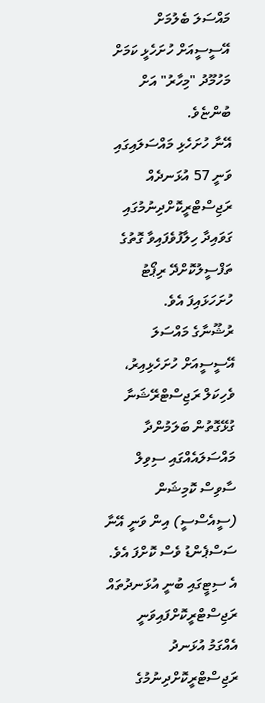މައްސަލަ ބެލުމަށް އޭސީސީއަށް ހުށަހެޅީ ކަމަށް މަހުމޫދު "މިހާރު" އަށް ބުންޏެވެ.
އޭނާ ހުށަހެޅި މައްސަލައިގައި ވަނީ 57 އުޅަނދެއް ރަޖިސްޓްރީކޮށްދިނުމުގައި ގަވައިދާ ހިލާފުވެފައިވާ ގޮތުގެ ތަފްސީލުކޮށްދޭ ރިޕޯޓު ހުށަހަޅައިފަ އެވެ.
ރުޝޫނާގެ މައްސަލަ އޭސީސީއަށް ހުށަހެޅިއިރު، ވެހިކަލް ރަޖިސްޓްރޭޝަނާ ގުޅޭގޮތުން ބަލަމުންދާ މައްސަލައެއްގައި ސިވިލް ސާވިސް ކޮމިޝަން (ސީއެސްސީ) އިން ވަނީ އޭނާ ސަސްޕެންޑު ވެސް ކޮށްފަ އެވެ.
އެ ސިޓީގައި ބުނީ އުޅަނދުތައް ރަޖިސްޓްރީކޮށްފައިވަނީ އެއްގަމު އުޅަނދު ރަޖިސްޓްރީކޮށްދިނުމުގެ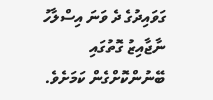ގަވައިދުގެ ދެ ވަނަ އިސްލާހު ނާޖާއިޒު ގޮތުގައި ބޭނުންކޮށްގެން ކަމަށެވެ.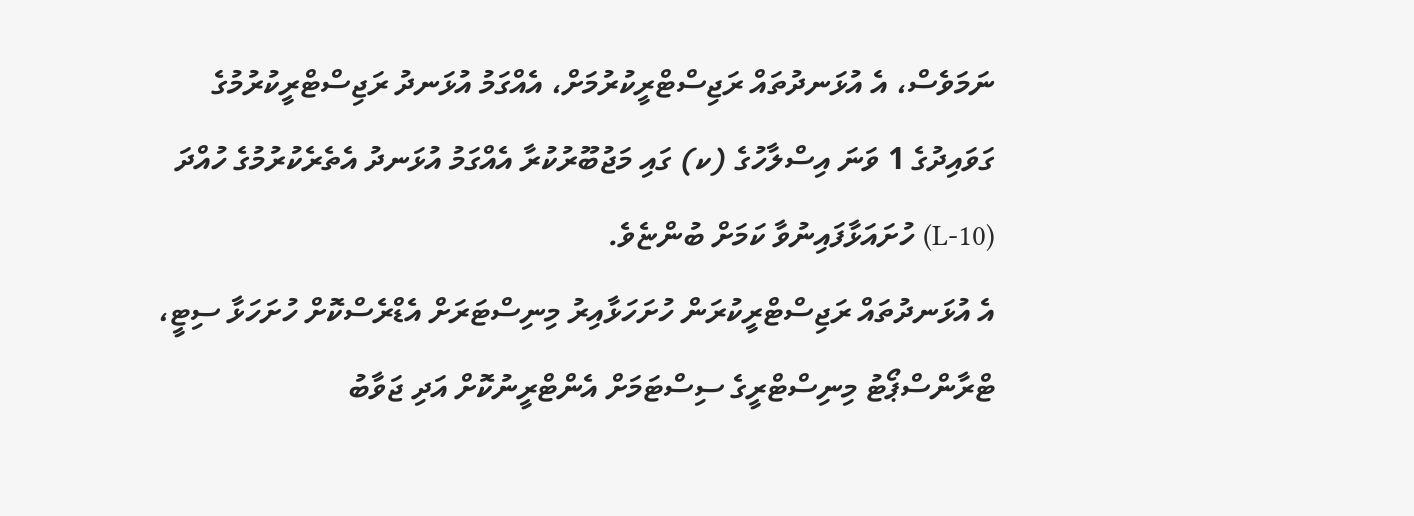ނަމަވެސް، އެ އުޅަނދުތައް ރަޖިސްޓްރީކުރުމަށް، އެއްގަމު އުޅަނދު ރަޖިސްޓްރީކުރުމުގެ ގަވައިދުގެ 1 ވަނަ އިސްލާހުގެ (ކ) ގައި މަޖުބޫރުކުރާ އެއްގަމު އުޅަނދު އެތެރެކުރުމުގެ ހުއްދަ (L-10) ހުށައަޅާފައިނުވާ ކަމަށް ބުންޏެވެ.
އެ އުޅަނދުތައް ރަޖިސްޓްރީކުރަން ހުށަހަޅާއިރު މިނިސްޓަރަށް އެޑްރެސްކޮށް ހުށަހަޅާ ސިޓީ، ޓްރާންސްޕޯޓު މިނިސްޓްރީގެ ސިސްޓަމަށް އެންޓްރީނުކޮށް އަދި ޖަވާބު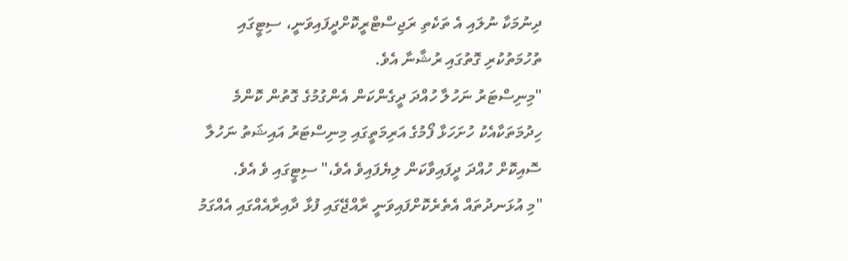ދިނުމަކާ ނުލައި އެ ތަކެތި ރަޖިސްޓްރީކޮށްދީފައިވަނީ، ސިޓީގައި ތުހުމަތުކުރި ގޮތުގައި ރުޝާނާ އެވެ.
"މިނިސްޓަރު ނަހުލާ ހުއްދަ ދީގެންކަން އެންގުމުގެ ގޮތުން ކޮންމެ ހިދުމަތަކާއެކު ހުށަހަޅާ ފޯމުގެ އަރިމަތީގައި މިނިސްޓަރު އައިޝަތު ނަހުލާ ސޮއިކޮށް ހުއްދަ ދީފައިވާކަން ލިޔެފައިވެ އެވެ،" ސިޓީގައި ވެ އެވެ.
"މި އުޅަނދުތައް އެތެރެކޮށްފައިވަނީ ރާއްޖޭގައި ފުޅާ ދާއިރާއެއްގައި އެއްގަމު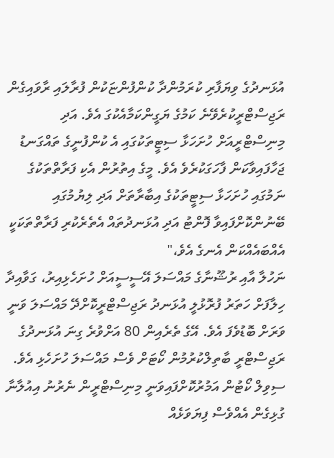އުޅަނދުގެ ވިޔަފާރި ކުރަމުންދާ ކުންފުންޏަކުން ފުރާލައި ރާވައިގެން ރަޖިސްޓްރީކުރެވޭނެ ކަމުގެ ޔަގީންކަމާއެކުގަ އެވެ. އަދި މިނިސްޓްރީއަށް ހުށަހަޅާ ސިޓީތަކުގައި އެ ކުންފުނީގެ ތައްގަނޑު ޖަހާފައިވާކަން ފާހަގަކުރެވެ އެވެ. މީގެ އިތުރުން އެކި ފަރާތްތަކުގެ ނަމުގައި ހުށަހަޅާ ސިޓީތަކުގެ އިބާރާތަށް އަދި ލިޔުމުގައި ބޭނުންކޮށްފައިވާ ފޮންޓު އަދި އުޅަނދުތައް އެތެރެކުރި ފަރާތްތަކަކީ އެއްބައެއްކަން އެނގެ އެވެ،"
ނަހުލާ އާއި ރުޝޫނާގެ މައްސަލަ އޭސީސީއަށް ހުށަހެޅިއިރު، ގަވާއިދާ ހިލާފަށް ހަތަރު ފުރޮޅުލީ އުޅަނދު ރަޖިސްޓްރީކޮށްދޭ މައްސަލަ ވަނީ ވަރަށް ބޮޑުވެފަ އެވެ. އޭގެ ތެރެއިން 80 އަށްވުރެ ގިނަ އުޅަނދުގެ ރަޖިސްޓްރީ ބާތިލްކުރުމުން ކޯޓަށް ވެސް މައްސަލަ ހުށަހެޅި އެވެ. ސިވިލް ކޯޓުން އަމުރުކޮށްފައިވަނީ މިނިސްޓްރީން ނެރުނު އިއުލާނާ ގުޅިގެން އެއްވެސް ފިޔަވަޅެއް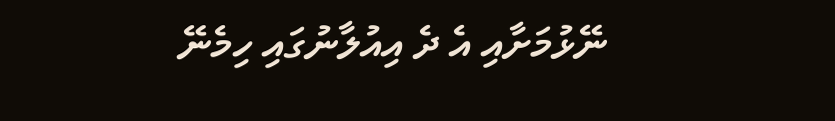ނޭޅުމަށާއި އެ ދެ އިއުލާނުގައި ހިމެނޭ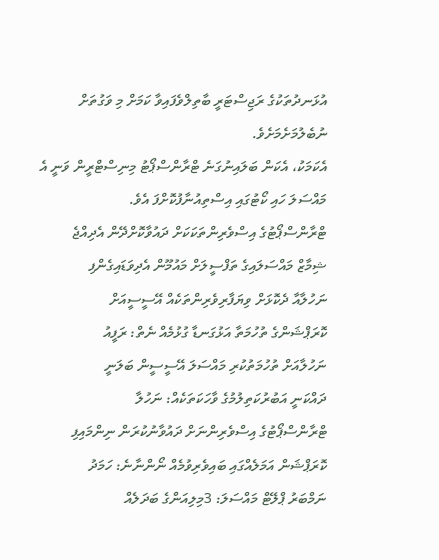އުޅަނދުތަކުގެ ރަޖިސްޓަރީ ބާތިލްވެފައިވާ ކަމަށް މި ވަގުތަށް ނުބެލުމަށެމަށެވެ.
އެކަމަކު، އެކަން ބަލައިނުގަނެ ޓްރާންސްޕޯޓު މިނިސްޓްރީން ވަނީ އެ މައްސަލަ ހައި ކޯޓުގައި އިސްތިއުނާފުކޮށްފަ އެވެ.
ޓްރާންސްޕޯޓުގެ އިސްވެރިންތަކަކަށް ދައުވާކޮށްދޭން އެދިއްޖެ
ޝިމާޒް މައްސަލައިގެ ތަފްސީލަށް މައުމޫން އެދިވަޑައިގެންފި
ނަހުލާއާ ދެކޮޅަށް ވިޔަފާރިވެރިންތަކެއް އޭސީސީއަށް
ކޮރަޕްޝަންގެ ތުހުމަތާ އަޅުގަނޑާ ގުޅުމެއް ނެތް: ރަފީއު
ނަހުލާއަށް ތުހުމަތުކުރި މައްސަލަ އޭސީސީން ބަލަނީ
ދައްކަނީ އަބުރުކަތިލުމުގެ ވާހަކަތަކެއް: ނަހުލާ
ޓްރާންސްޕޯޓުގެ އިސްވެރިންނަށް ދައުވާނުކުރަން ނިންމައިފި
ކޮރަޕްޝަން އަމަލެއްގައި ބައިވެރިވުމެއް ނޯންނާނެ: ހަމަދު
ނަމްބަރު ޕްލޭޓް މައްސަލަ: 3މިލިއަންގެ ބަދަލެއް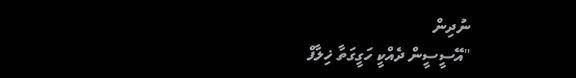ނުދިން
"އޭސީސީން ދެއްކީ ހަގީގަތާ ޚިލާފް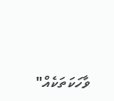ވާހަކަތަކެއް"